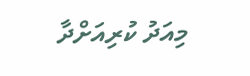މިއަދު ކުރިއަށްދާ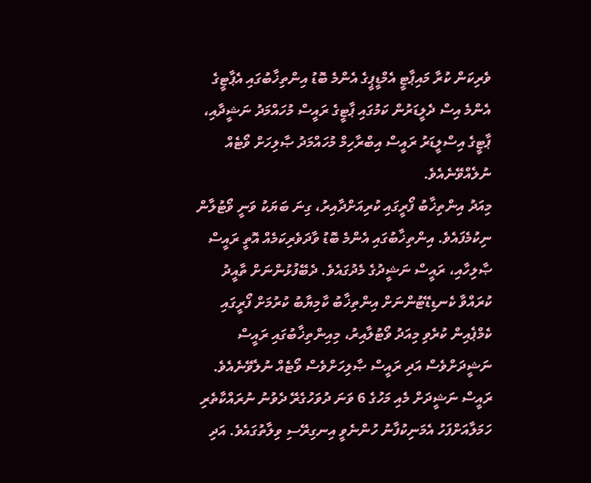ވެރިކަން ކުރާ މައިޕާޓީ އެމްޑީޕީގެ އެންމެ ބޮޑު އިންތިޚާބުގައި އެޕާޓީގެ އެންމެ އިސް ދެލީޑަރުން ކަމުގައި ޕާޓީގެ ރައީސް މުހައްމަދު ނަޝީދާއި، ޕާޓީގެ އިސްލީޑަރު ރައީސް އިބްރާހިމް މުހައްމަދު ޞާލިހަށް ވޯޓެއް ނުލެއްވޭނެއެވެ.
މިއަދު އިންތިޚާބު ފޯރީގައި ކުރިއަށްދާއިރު، ގިނަ ބަޔަކު ވަނީ ވޯޓުލާން ނިކުމެފައެވެ. އިންތިޚާބުގައި އެންމެ ބޮޑު ވާދަވެރިކަމެއް އޮތީ ރައީސް ޞާލިހާއި، ރައީސް ނަޝީދުގެ މެދުގައެވެ. ދެބޭފުޅުންނަށް ތާއީދު ކުރައްވާ ކެނޑިޑޭޓުންނަށް އިންތިޚާބު ކާމިޔާބު ކުރުމަށް ފޯރީގައި ކެމްޕެއިން ކުރެވި މިއަދު ވޯޓުލާއިރު، މިއިންތިޚާބުގައި ރައީސް ނަޝީދަށްވެސް އަދި ރައީސް ޞާލިހަށްވެސް ވޯޓެއް ނުލެވޭނެއެވެ.
ރައީސް ނަޝީދަށް މެއި މަހުގެ 6 ވަނަ ދުވަހުގެރޭ ދެވުނު ނުރައްކާތެރި ހަމަލާއަށްފަހު އެމަނިކުފާނު ހުންނެވީ އިނގިރޭސި ވިލާތުގައެވެ. އަދި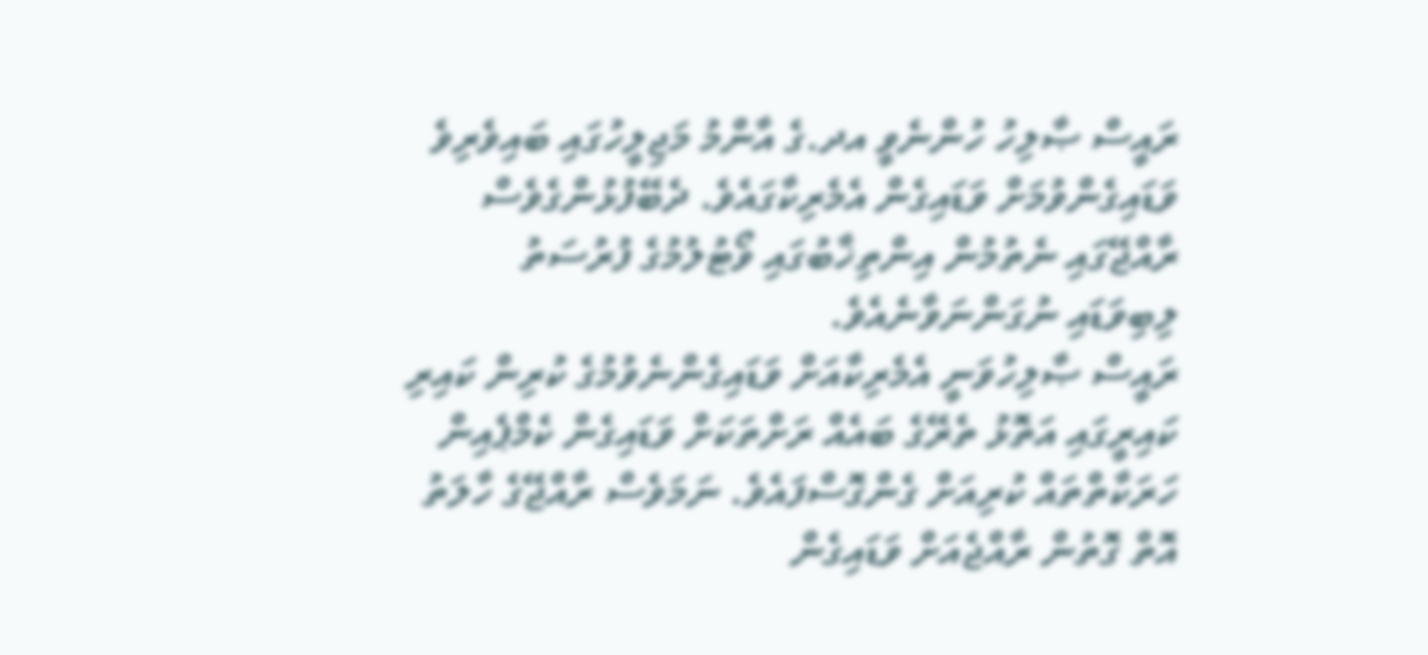ރައީސް ޞާލިހު ހުންނެވީ އދ.ގެ އާންމު މަޖިލީހުގައި ބައިވެރިވެ ވަޑައިގެންވުމަށް ވަޑައިގެން އެމެރިކާގައެވެ. ދެބޭފުޅުންގެވެސް ރާއްޖޭގައި ނެތުމުން އިންތިޚާބުގައި ވޯޓުލުމުގެ ފުރުސަތު ލިބިވަޑައި ނުގަންނަވާނެއެވެ.
ރައީސް ޞާލިހުވަނީ އެމެރިކާއަށް ވަޑައިގެންނެވުމުގެ ކުރިން ކައިރި ކައިރީގައި އަތޮޅު ތެރޭގެ ބައެއް ރަށްތަކަށް ވަޑައިގެން ކެމްޕެއިން ހަރަކާތްތައް ކުރިއަށް ގެންގޮސްފައެވެ. ނަމަވެސް ރާއްޖޭގެ ހާލަތު އޮތް ގޮތުން ރާއްޖެއަށް ވަޑައިގެން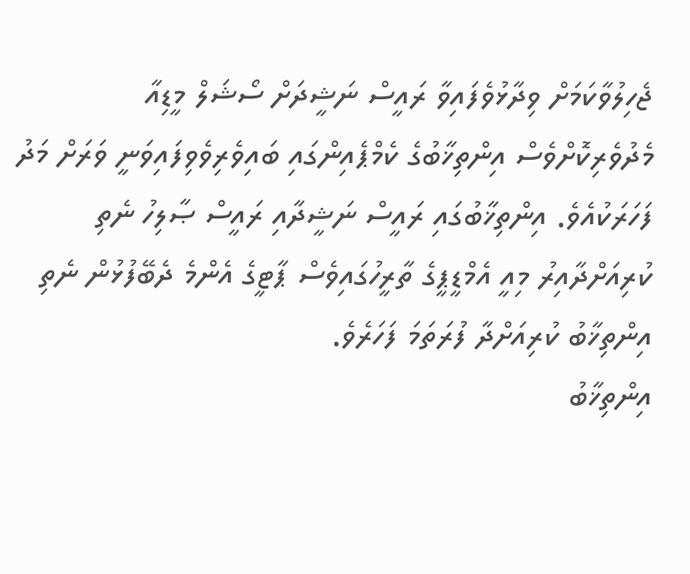ޖެހިލުވާކަމަށް ވިދާޅުވެފައިވާ ރައީސް ނަޝީދަށް ސޯޝަލް މީޑިއާ މެދުވެރިކޮށްވެސް އިންތިޚާބުގެ ކެމްޕެއިންގައި ބައިވެރިވެވިފައިވަނީ ވަރަށް މަދު ފަހަރަކުއެވެ. އިންތިޚާބުގައި ރައީސް ނަޝީދާއި ރައީސް ޞާލިހު ނެތި ކުރިއަށްދާއިރު މިއީ އެމްޑީޕީގެ ތާރީހުގައިވެސް ޕާޓީގެ އެންމެ ދެބޭފުޅުން ނެތި އިންތިޚާބު ކުރިއަށްދާ ފުރަތަމަ ފަހަރެވެ.
އިންތިޚާބު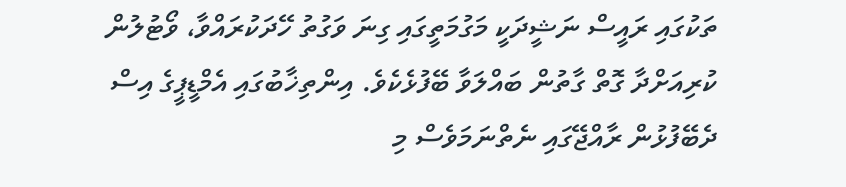ތަކުގައި ރައީސް ނަޝީދަކީ މަގުމަތީގައި ގިނަ ވަގުތު ހޭދަކުރައްވާ، ވޯޓުލުން ކުރިއަށްދާ ގޮތް ގާތުން ބައްލަވާ ބޭފުޅެކެވެ. އިންތިޚާބުގައި އެމްޑީޕީގެ އިސް ދެބޭފުޅުން ރާއްޖޭގައި ނެތްނަމަވެސް މި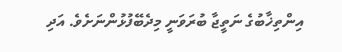އިންތިޚާބުގެ ނަތީޖާ ބުރަވަނީ މިދެބޭފުޅުންނަށެވެ. އަދި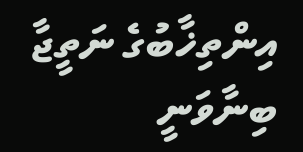އިންތިޚާބުގެ ނަތީޖާ ބިނާވަނީ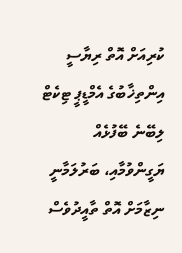ކުރިއަށް އޮތް ރިޔާސީ އިންތިޚާބުގެ އެމްޑީޕީ ޓިކެޓް ލިބޭނެ ބޭފުޅެއް ޔަގީންވުމާއި، ބަރުލަމާނީ ނިޒާމަށް އޮތް ތާއީދުވެސް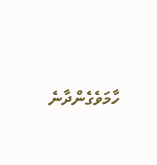ހާމަވެގެންދާނެ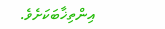އިންތިޚާބަކަށެވެ.